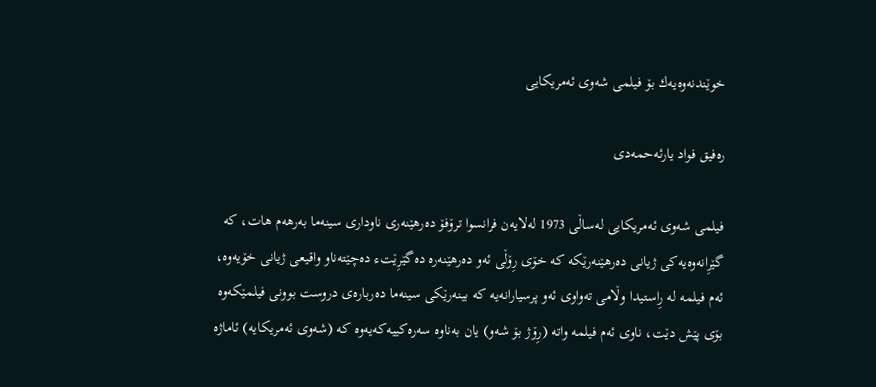خوێندنه‌وه‌یه‌ك بۆ فیلمى شه‌وى ئه‌مریكایى

ره‌فیق فواد یارئه‌حمه‌دى

فیلمى شه‌وى ئه‌مریكایى له‌ساڵى 1973 له‌لایه‌ن فرانسوا ترۆفۆ ده‌رهێنه‌رى ناودارى سینه‌ما به‌رهه‌م هات، كه‌ گێرِانه‌وه‌یه‌كى ژیانى ده‌رهێنه‌رێكه‌ كه‌ خۆى رِۆڵى ئه‌و ده‌رهێنه‌ره‌ ده‌گێرِێتء ده‌چێته‌ناو واقیعى ژیانى خۆیه‌وه‌، ئه‌م فیلمه‌ له‌ رِاستیدا وڵامى ته‌واوى ئه‌و پرسیارانه‌یه‌ كه‌ بینه‌رێكى سینه‌ما ده‌رباره‌ى دروست بوونى فیلمێكه‌وه‌ بۆى پێش دێت، ناوى ئه‌م فیلمه‌ واته‌ (رِۆژ بۆ شه‌و) یان به‌ناوه‌ سه‌ره‌كییه‌كه‌یه‌وه‌ كه‌ (شه‌وى ئه‌مریكایه‌) ئاماژه‌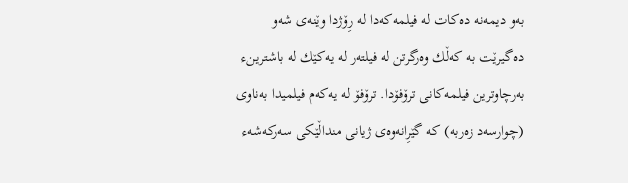به‌و دیمه‌نه‌ ده‌كات له‌ فیلمه‌كه‌دا له‌ رِۆژدا وێنه‌ى شه‌و ده‌گیرێت به‌ كه‌ڵك وه‌رگرتن له‌ فیلته‌ر له‌ یه‌كێك له‌ باشترینء به‌رچاوترین فیلمه‌كانى ترۆفۆدا. ترۆفۆ له‌ یه‌كه‌م فیلمیدا به‌ناوى (چوارسه‌د زه‌ربه‌) كه‌ گێرِانه‌وه‌ى ژیانى منداڵێكى سه‌ركه‌شه‌ء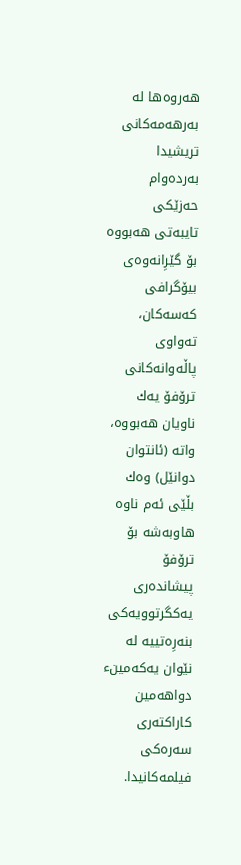هه‌روه‌ها له‌ به‌رهه‌مه‌كانى تریشیدا به‌رده‌وام حه‌زێكى تایبه‌تى هه‌بووه‌ بۆ گێرِانه‌وه‌ى بیۆگرافى كه‌سه‌كان، ته‌واوى پاڵه‌وانه‌كانى ترۆفۆ یه‌ك ناویان هه‌بووه‌، واته‌ (ئانتوان دوانێل) وه‌ك بڵێى ئه‌م ناوه‌ هاوبه‌شه‌ بۆ ترۆفۆ پیشانده‌رى یه‌كگرتوویه‌كى بنه‌رِه‌تییه‌ له‌ نێوان یه‌كه‌مینء دواهه‌مین كاراكته‌رى سه‌ره‌كى فیلمه‌كانیدا.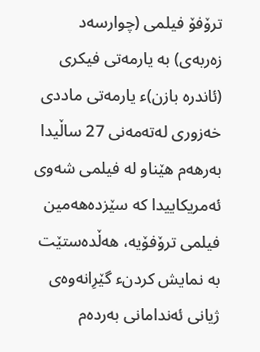ترۆفۆ فیلمى (چوارسه‌د زه‌ربه‌ى) به‌ یارمه‌تى فیكرى (ئاندره‌ بازن)ء یارمه‌تى ماددى خه‌زورى له‌ته‌مه‌نى 27 ساڵیدا به‌رهه‌م هێناو له‌ فیلمى شه‌وى ئه‌مریكاییدا كه‌ سێزده‌هه‌مین فیلمى ترۆفۆیه‌، هه‌ڵده‌ستێت به‌ نمایش كردنء گێرِانه‌وه‌ى ژیانى ئه‌ندامانى به‌رده‌م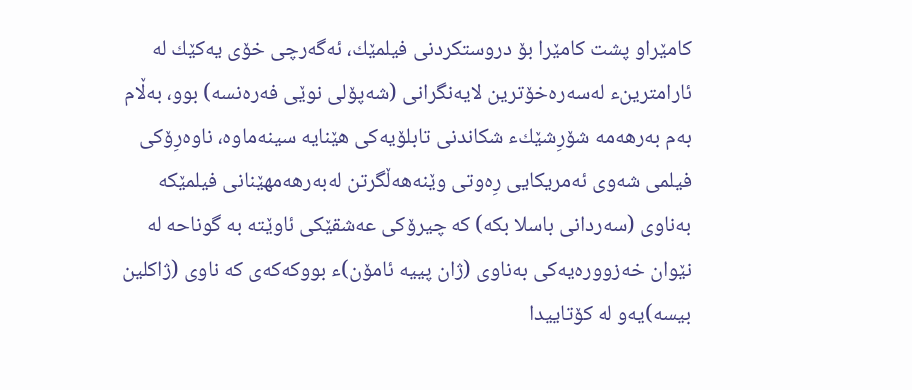كامێراو پشت كامێرا بۆ دروستكردنى فیلمێك، ئه‌گه‌رچى خۆى یه‌كێك له‌ ئارامترینء له‌سه‌ره‌خۆترین لایه‌نگرانى (شه‌پۆلى نوێى فه‌ره‌نسه‌) بوو، به‌ڵام به‌م به‌رهه‌مه‌ شۆرِشێكء شكاندنى تابلۆیه‌كى هێنایه‌ سینه‌ماوه‌، ناوه‌رِۆكى فیلمى شه‌وى ئه‌مریكایى رِه‌وتى وێنه‌هه‌ڵگرتن له‌به‌رهه‌مهێنانى فیلمێكه‌ به‌ناوى (سه‌ردانى باسلا بكه‌) كه‌ چیرۆكى عه‌شقێكى ئاوێته‌ به‌ گوناحه‌ له‌ نێوان خه‌زووره‌یه‌كى به‌ناوى (ژان پییه‌ ئامۆن)ء بووكه‌كه‌ى كه‌ ناوى (ژاكلین بیسه‌)یه‌و له‌ كۆتاییدا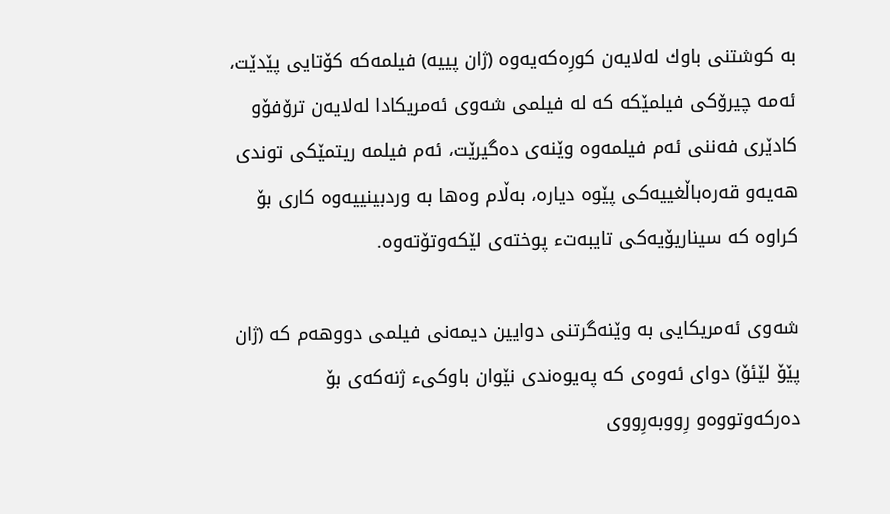به‌ كوشتنى باوك له‌لایه‌ن كورِه‌كه‌یه‌وه‌ (ژان پییه‌) فیلمه‌كه‌ كۆتایى پێدێت، ئه‌مه‌ چیرۆكى فیلمێكه‌ كه‌ له‌ فیلمى شه‌وى ئه‌مریكادا له‌لایه‌ن ترۆفۆو كادێرى فه‌ننى ئه‌م فیلمه‌وه‌ وێنه‌ى ده‌گیرێت، ئه‌م فیلمه‌ ریتمێكى توندى هه‌یه‌و قه‌ره‌باڵغییه‌كى پێوه‌ دیاره‌، به‌ڵام وه‌ها به‌ وردبینییه‌وه‌ كارى بۆ كراوه‌ كه‌ سیناریۆیه‌كى تایبه‌تء پوخته‌ى لێكه‌وتۆته‌وه‌.

شه‌وى ئه‌مریكایى به‌ وێنه‌گرتنى دوایین دیمه‌نى فیلمى دووهه‌م كه‌ (ژان پێۆ لێئۆ) دواى ئه‌وه‌ى كه‌ په‌یوه‌ندى نێوان باوكىء ژنه‌كه‌ى بۆ ده‌ركه‌وتووه‌و رِووبه‌رِووى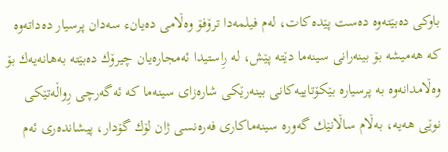باوكى ده‌بێته‌وه‌ ده‌ست پێده‌كات، له‌م فیلمه‌دا ترۆفۆ وه‌ڵامى ده‌یانء سه‌دان پرسیار ده‌داته‌وه‌ كه‌ هه‌میشه‌ بۆ بینه‌رانى سینه‌ما دێته‌ پێش، له‌ رِاستیدا ئه‌مجاره‌یان چیرۆك ده‌بێته‌ به‌هانه‌یه‌ك بۆ وه‌ڵامدانه‌وه‌ به‌ پرسیاره‌ بێكۆتاییه‌كانى بینه‌رێكى شاره‌زای سینه‌ما كه‌ ئه‌گه‌رچى رِواڵه‌تێكى نوێى هه‌یه‌، به‌ڵام ساڵانێك گه‌وره‌ سینه‌ماكارى فه‌ره‌نسى ژان لۆك گۆدار، پیشانده‌رى ئه‌م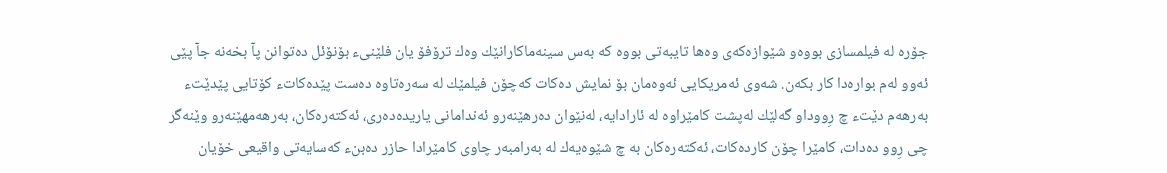جۆره‌ له‌ فیلمسازى بووه‌و شێوازه‌كه‌ى وه‌ها تایبه‌تى بووه‌ كه‌ به‌س سینه‌ماكارانێك وه‌ك ترۆفۆ یان فلێنىء بۆنۆئل ده‌توانن پآ بخه‌نه‌ جآ پێى ئه‌وو له‌م بواره‌دا كار بكه‌ن. شه‌وى ئه‌مریكایى ئه‌وه‌مان بۆ نمایش ده‌كات كه‌چۆن فیلمێك له‌ سه‌ره‌تاوه‌ ده‌ست پێده‌كاتء كۆتایى پێدێتء به‌رهه‌م دێتء چ رِووداو گه‌لێك له‌پشت كامێراوه‌ له‌ ئارادایه‌، له‌نێوان ده‌رهێنه‌رو ئه‌ندامانى یاریده‌ده‌رى، ئه‌كته‌ره‌كان، به‌رهه‌مهێنه‌رو وێنه‌گر چى رِوو ده‌دات، كامێرا چۆن كارده‌كات، ئه‌كته‌ره‌كان به‌ چ شێوه‌یه‌ك له‌ به‌رامبه‌ر چاوى كامێرادا حازر ده‌بنء كه‌سایه‌تى واقیعى خۆیان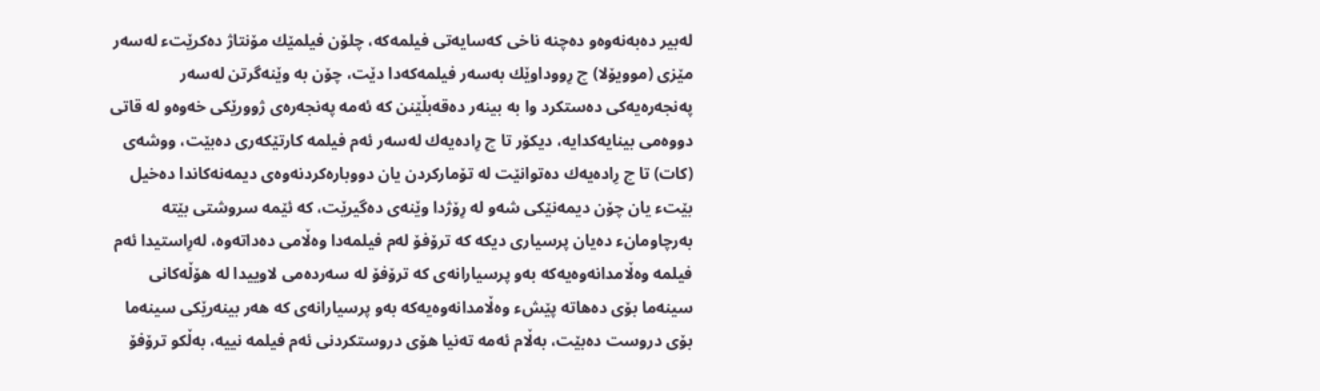له‌بیر ده‌به‌نه‌وه‌و ده‌چنه‌ ناخى كه‌سایه‌تى فیلمه‌كه‌، چلۆن فیلمێك مۆنتاژ ده‌كرێتء له‌سه‌ر مێزى (موویۆلا) چ رِووداوێك به‌سه‌ر فیلمه‌كه‌دا دێت، چۆن به‌ وێنه‌گرتن له‌سه‌ر په‌نجه‌ره‌یه‌كى ده‌ستكرد وا به‌ بینه‌ر ده‌قه‌بڵێنن كه‌ ئه‌مه‌ په‌نجه‌ره‌ى ژوورێكى خه‌وه‌و له‌ قاتى دووه‌مى بینایه‌كدایه‌، دیكۆر تا چ رِاده‌یه‌ك له‌سه‌ر ئه‌م فیلمه‌ كارتێكه‌رى ده‌بێت، ووشه‌ى (كات) تا چ رِاده‌یه‌ك ده‌توانێت له‌ تۆماركردن یان دووباره‌كردنه‌وه‌ى دیمه‌نه‌كاندا ده‌خیل بێتء یان چۆن دیمه‌نێكى شه‌و له‌ رِۆژدا وێنه‌ى ده‌گیرێت، كه‌ ئێمه‌ سروشتى بێته‌ به‌رچاومانء ده‌یان پرسیارى دیكه‌ كه‌ ترۆفۆ له‌م فیلمه‌دا وه‌ڵامى ده‌داته‌وه‌، له‌رِاستیدا ئه‌م فیلمه‌ وه‌ڵامدانه‌وه‌یه‌كه‌ به‌و پرسیارانه‌ى كه‌ ترۆفۆ له‌ سه‌رده‌مى لاوییدا له‌ هۆڵه‌كانى سینه‌ما بۆى ده‌هاته‌ پێشء وه‌ڵامدانه‌وه‌یه‌كه‌ به‌و پرسیارانه‌ى كه‌ هه‌ر بینه‌رێكى سینه‌ما بۆى دروست ده‌بێت، به‌ڵام ئه‌مه‌ ته‌نیا هۆى دروستكردنى ئه‌م فیلمه‌ نییه‌، به‌ڵكو ترۆفۆ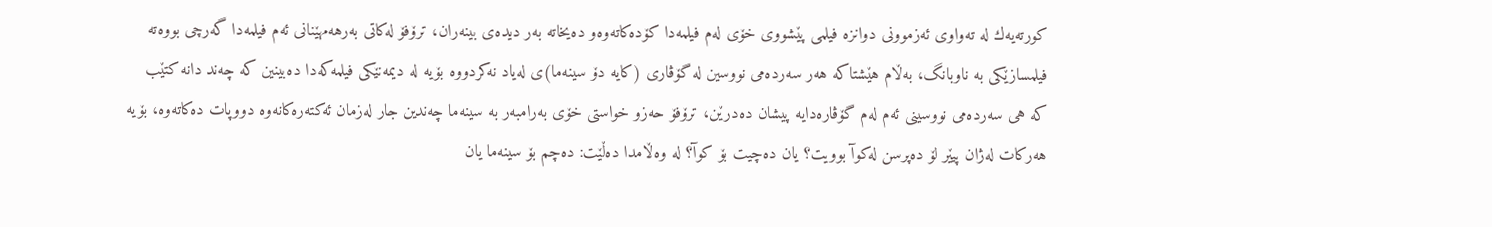كورته‌یه‌ك له‌ ته‌واوى ئه‌زموونى دوانزه‌ فیلمى پێشووى خۆى له‌م فیلمه‌دا كۆده‌كاته‌وه‌و ده‌یخاته‌ به‌ر دیده‌ى بینه‌ران، ترۆفۆ له‌كاتى به‌رهه‌مهێنانى ئه‌م فیلمه‌دا گه‌رچى بووه‌ته‌ فیلمسازێكى به‌ ناوبانگ، به‌ڵام هێشتاكه‌ هه‌ر سه‌رده‌مى نووسین له‌ گۆڤارى (كایه‌ دۆ سینه‌ما)ى له‌یاد نه‌كردووه‌ بۆیه‌ له‌ دیمه‌نێكى فیلمه‌كه‌دا ده‌بینین كه‌ چه‌ند دانه‌ كتێب كه‌ هى سه‌رده‌مى نووسینى ئه‌م له‌م گۆڤاره‌دایه‌ پیشان ده‌درێن، ترۆفۆ حه‌زو خواستى خۆى به‌رامبه‌ر به‌ سینه‌ما چه‌ندین جار له‌زمان ئه‌كته‌ره‌كانه‌وه‌ دووپات ده‌كاته‌وه‌، بۆیه‌ هه‌ركات له‌ژان پیێر لۆ ده‌پرسن له‌كوآ بوویت؟ یان ده‌چیت بۆ كوآ؟ له‌ وه‌ڵامدا ده‌ڵێت: ده‌چم بۆ سینه‌ما یان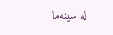له‌ سینه‌ما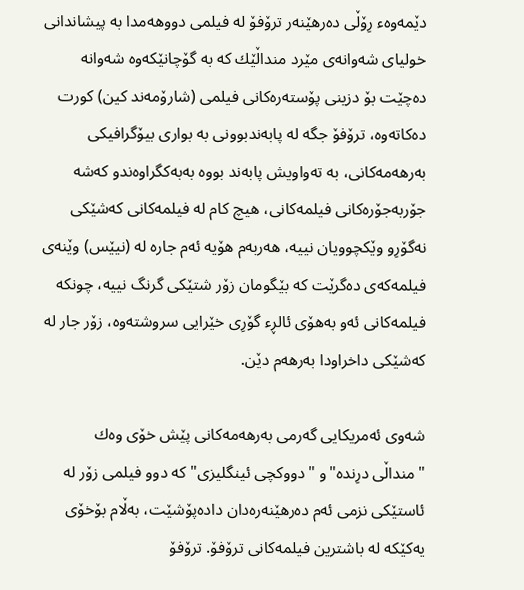دێمه‌وه‌ء رِۆڵى ده‌رهێنه‌ر ترۆفۆ له‌ فیلمى دووهه‌مدا به‌ پیشاندانى خولیاى شه‌وانه‌ى مێرد منداڵێك كه‌ به‌ گۆچانێكه‌وه‌ شه‌وانه‌ ده‌چێت بۆ دزینى پۆسته‌ره‌كانى فیلمى (شارۆمه‌ند كین) كورت ده‌كاته‌وه‌، ترۆفۆ جگه‌ له‌ پابه‌ندبوونى به‌ بوارى بیۆگرافیكى به‌رهه‌مه‌كانى، به‌ ته‌واویش پابه‌ند بووه‌ به‌به‌كگراوه‌ندو كه‌شه‌ جۆربه‌جۆره‌كانى فیلمه‌كانى، هیچ كام له‌ فیلمه‌كانى كه‌شێكى نه‌گۆرِو وێكچوویان نییه‌، هه‌ربه‌م هۆیه‌ ئه‌م جاره‌ له‌ (نیێس) وێنه‌ى فیلمه‌كه‌ى ده‌گرێت كه‌ بێگومان زۆر شتێكى گرنگ نییه‌، چونكه‌ فیلمه‌كانى ئه‌و به‌هۆى ئالڕء گۆرِى خێرایى سروشته‌وه‌، زۆر جار له‌ كه‌شێكى داخراودا به‌رهه‌م دێن.

شه‌وى ئه‌مریكایى گه‌رمى به‌رهه‌مه‌كانى پێش خۆى وه‌ك "منداڵى درِنده‌"و "دووكچى ئینگلیزى" كه‌ دوو فیلمى زۆر له‌ ئاستێكى نزمى ئه‌م ده‌رهێنه‌ره‌دان داده‌پۆشێت، به‌ڵام بۆخۆى یه‌كێكه‌ له‌ باشترین فیلمه‌كانى ترۆفۆ. ترۆفۆ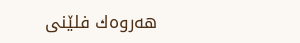هه‌روه‌ك فلێنى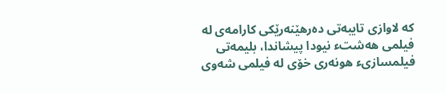كه‌ لاوازى تایبه‌تى ده‌رهێنه‌رێكى كارامه‌ى له‌ فیلمى هه‌شتء نیودا پیشاندا، بلیمه‌تى فیلمسازىء هونه‌رى خۆى له‌ فیلمى شه‌وى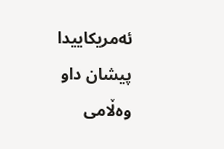ئه‌مریكاییدا پیشان داو وه‌ڵامى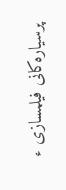پرسیاره‌كانى فیلمسازى ء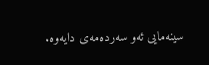سینه‌مایى ئه‌و سه‌رده‌مه‌ى دایه‌وه‌.